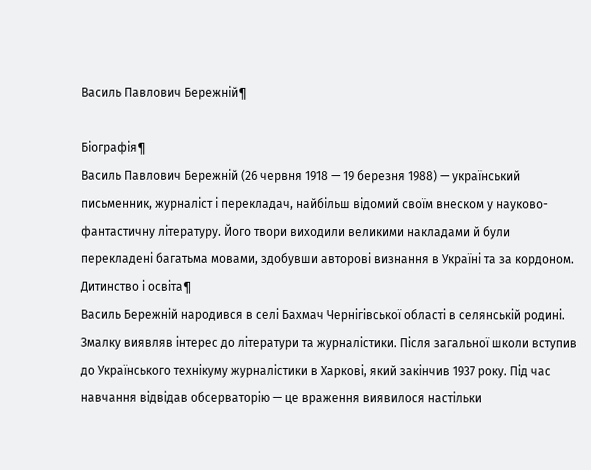Василь Павлович Бережній¶

Біографія¶
Василь Павлович Бережній (26 червня 1918 — 19 березня 1988) — український письменник, журналіст і перекладач, найбільш відомий своїм внеском у науково-фантастичну літературу. Його твори виходили великими накладами й були перекладені багатьма мовами, здобувши авторові визнання в Україні та за кордоном.
Дитинство і освіта¶
Василь Бережній народився в селі Бахмач Чернігівської області в селянській родині. Змалку виявляв інтерес до літератури та журналістики. Після загальної школи вступив до Українського технікуму журналістики в Харкові, який закінчив 1937 року. Під час навчання відвідав обсерваторію — це враження виявилося настільки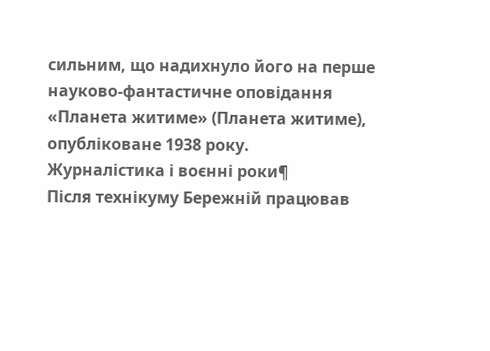сильним, що надихнуло його на перше науково-фантастичне оповідання «Планета житиме» (Планета житиме), опубліковане 1938 року.
Журналістика і воєнні роки¶
Після технікуму Бережній працював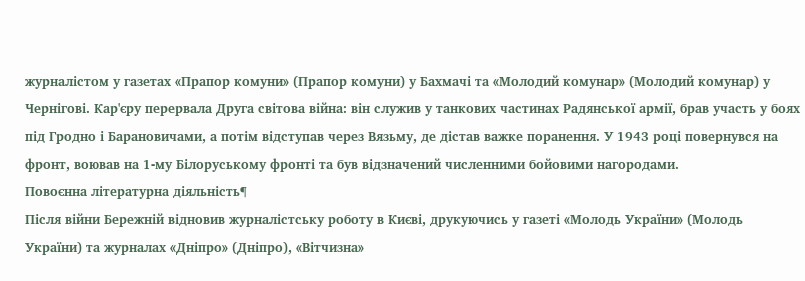журналістом у газетах «Прапор комуни» (Прапор комуни) у Бахмачі та «Молодий комунар» (Молодий комунар) у Чернігові. Кар'єру перервала Друга світова війна: він служив у танкових частинах Радянської армії, брав участь у боях під Гродно і Барановичами, а потім відступав через Вязьму, де дістав важке поранення. У 1943 році повернувся на фронт, воював на 1-му Білоруському фронті та був відзначений численними бойовими нагородами.
Повоєнна літературна діяльність¶
Після війни Бережній відновив журналістську роботу в Києві, друкуючись у газеті «Молодь України» (Молодь України) та журналах «Дніпро» (Дніпро), «Вітчизна»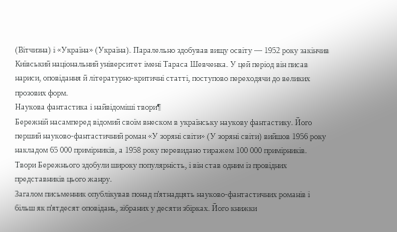(Вітчизна) і «Україна» (Україна). Паралельно здобував вищу освіту — 1952 року закінчив Київський національний університет імені Тараса Шевченка. У цей період він писав нариси, оповідання й літературно-критичні статті, поступово переходячи до великих прозових форм.
Наукова фантастика і найвідоміші твори¶
Бережній насамперед відомий своїм внеском в українську наукову фантастику. Його перший науково-фантастичний роман «У зоряні світи» (У зоряні світи) вийшов 1956 року накладом 65 000 примірників, а 1958 року перевидано тиражем 100 000 примірників. Твори Бережнього здобули широку популярність, і він став одним із провідних представників цього жанру.
Загалом письменник опублікував понад п'ятнадцять науково-фантастичних романів і більш як п'ятдесят оповідань, зібраних у десяти збірках. Його книжки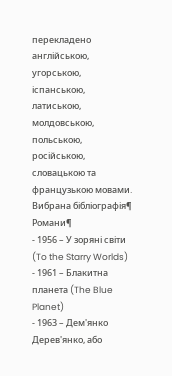перекладено англійською, угорською, іспанською, латиською, молдовською, польською, російською, словацькою та французькою мовами.
Вибрана бібліографія¶
Романи¶
- 1956 – У зоряні світи (To the Starry Worlds)
- 1961 – Блакитна планета (The Blue Planet)
- 1963 – Дем'янко Дерев'янко, або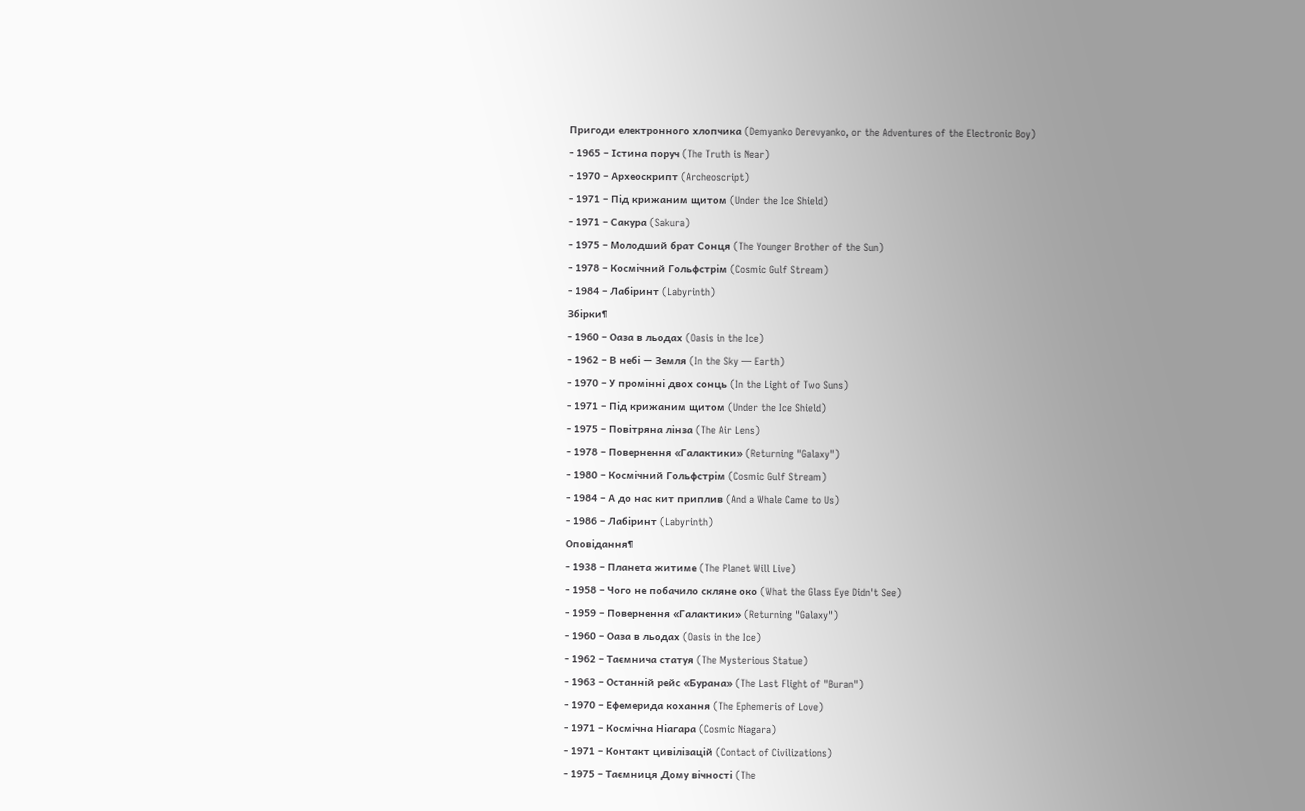Пригоди електронного хлопчика (Demyanko Derevyanko, or the Adventures of the Electronic Boy)
- 1965 – Істина поруч (The Truth is Near)
- 1970 – Археоскрипт (Archeoscript)
- 1971 – Під крижаним щитом (Under the Ice Shield)
- 1971 – Сакура (Sakura)
- 1975 – Молодший брат Сонця (The Younger Brother of the Sun)
- 1978 – Космічний Гольфстрім (Cosmic Gulf Stream)
- 1984 – Лабіринт (Labyrinth)
Збірки¶
- 1960 – Оаза в льодах (Oasis in the Ice)
- 1962 – В небі — Земля (In the Sky — Earth)
- 1970 – У промінні двох сонць (In the Light of Two Suns)
- 1971 – Під крижаним щитом (Under the Ice Shield)
- 1975 – Повітряна лінза (The Air Lens)
- 1978 – Повернення «Галактики» (Returning "Galaxy")
- 1980 – Космічний Гольфстрім (Cosmic Gulf Stream)
- 1984 – А до нас кит приплив (And a Whale Came to Us)
- 1986 – Лабіринт (Labyrinth)
Оповідання¶
- 1938 – Планета житиме (The Planet Will Live)
- 1958 – Чого не побачило скляне око (What the Glass Eye Didn't See)
- 1959 – Повернення «Галактики» (Returning "Galaxy")
- 1960 – Оаза в льодах (Oasis in the Ice)
- 1962 – Таємнича статуя (The Mysterious Statue)
- 1963 – Останній рейс «Бурана» (The Last Flight of "Buran")
- 1970 – Ефемерида кохання (The Ephemeris of Love)
- 1971 – Космічна Ніагара (Cosmic Niagara)
- 1971 – Контакт цивілізацій (Contact of Civilizations)
- 1975 – Таємниця Дому вічності (The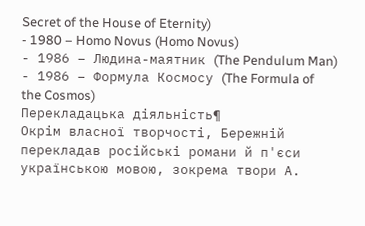Secret of the House of Eternity)
- 1980 – Homo Novus (Homo Novus)
- 1986 – Людина-маятник (The Pendulum Man)
- 1986 – Формула Космосу (The Formula of the Cosmos)
Перекладацька діяльність¶
Окрім власної творчості, Бережній перекладав російські романи й п'єси українською мовою, зокрема твори А.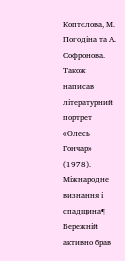Коптєлова, М. Погодіна та А. Софронова. Також написав літературний портрет «Олесь Гончар» (1978).
Міжнародне визнання і спадщина¶
Бережній активно брав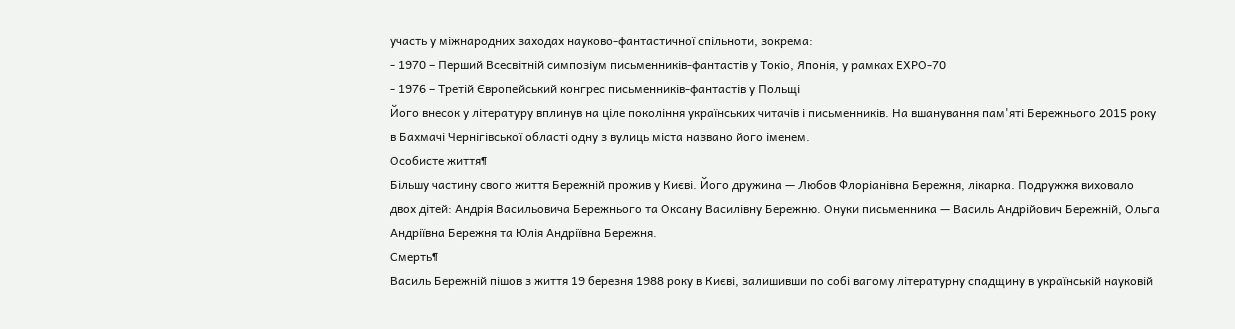участь у міжнародних заходах науково-фантастичної спільноти, зокрема:
- 1970 – Перший Всесвітній симпозіум письменників-фантастів у Токіо, Японія, у рамках EXPO-70
- 1976 – Третій Європейський конгрес письменників-фантастів у Польщі
Його внесок у літературу вплинув на ціле покоління українських читачів і письменників. На вшанування пам'яті Бережнього 2015 року в Бахмачі Чернігівської області одну з вулиць міста названо його іменем.
Особисте життя¶
Більшу частину свого життя Бережній прожив у Києві. Його дружина — Любов Флоріанівна Бережня, лікарка. Подружжя виховало двох дітей: Андрія Васильовича Бережнього та Оксану Василівну Бережню. Онуки письменника — Василь Андрійович Бережній, Ольга Андріївна Бережня та Юлія Андріївна Бережня.
Смерть¶
Василь Бережній пішов з життя 19 березня 1988 року в Києві, залишивши по собі вагому літературну спадщину в українській науковій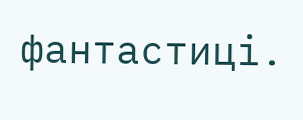фантастиці.